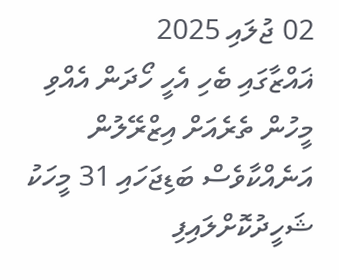02 ޖުލައި 2025
ޣައްޒާގައި ބެހި އެހީ ހޯދަން އެއްވި މީހުން ތެރެއަށް އިޒްރޭލުން އަނެއްކާވެސް ބަޑިޖަހައި 31 މީހަކު ޝަހީދުކޮށްލައިފި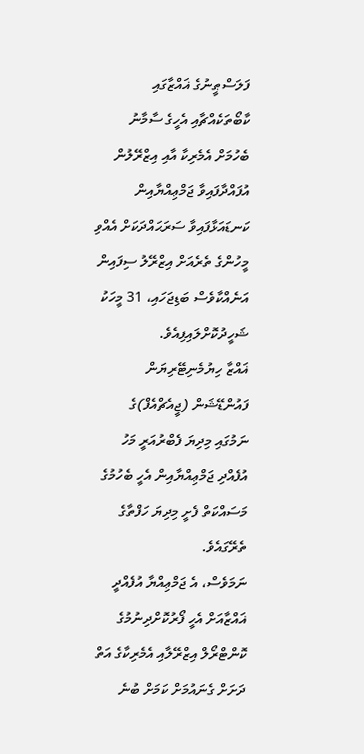ފަލަސްޠީނުގެ ޣައްޒާގައި ކާބޯތަކެއްޗާއި އެހީގެ ސާމާނު ބެހުމަށް އެމެރިކާ އާއި އިޒްރޭލުން އުފައްދާފައިވާ ޖަމްޢިއްޔާއިން ކަނޑައަޅާފައިވާ ސަރަޙައްދަކަށް އެއްވި މީހުންގެ ތެރެއަށް އިޒްރޭލު ސިފައިން އަނެއްކާވެސް ބަޑިޖަހައި، 31 މީހަކު ޝަހީދުކޮށްލައިފިއެވެ.
ޣައްޒާ ހިޔުމެނިޓޭރިޔަން ފައުންޑޭޝަން (ޖީއެޗްއެފް)ގެ ނަމުގައި މިދިޔަ ފެބްރުއަރީ މަހު އުފެއްދި ޖަމްޢިއްޔާއިން އެހީ ބެހުމުގެ މަސައްކަތް ފެށީ މިދިޔަ ހަފްތާގެ ތެރޭގައެވެ.
ނަމަވެސް، އެ ޖަމްޢިއްޔާ އުފެއްދީ ޣައްޒާއަށް އެހީ ފޯރުކޮށްދިނުމުގެ ކޮންޓްރޯލް އިޒްރޭލާއި އެމެރިކާގެ އަތް ދަށަށް ގެނައުމަށް ކަމަށް ބުނެ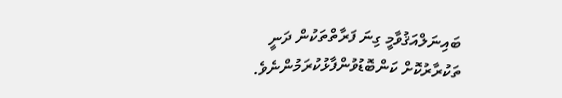ބައިނަލްއަޤުވާމީ ގިނަ ފަރާތްތަކުން ދަނީ ތަކުރާރުކޮށް ކަންބޮޑުވުންފާޅުކުރަމުންނެވެ.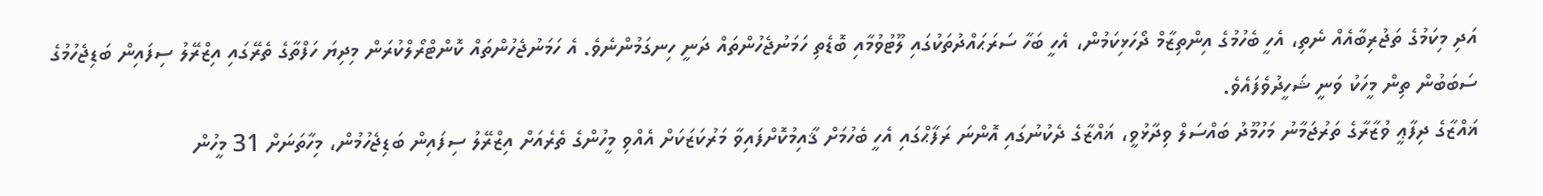އަދި މިކަމުގެ ތަޖުރިބާއެއް ނެތި، އެހީ ބެހުމުގެ އިންތިޒާމް ދޯހަޅިކަމުން، އެހީ ބަހާ ސަރަޙައްދުތަކުގައި ލޫޓުވުމާއި ބޮޑެތި ހަމަނުޖެހުންތައް ދަނީ ހިނގަމުންނެވެ. އެ ހަމަނުޖެހުންތައް ކޮންޓްރޯލްކުރަން މިދިޔަ ހަފްތާގެ ތެރޭގައި އިޒްރޭލު ސިފައިން ބަޑިޖެހުމުގެ ސަބަބުން ތިން މީހަކު ވަނީ ޝަހީދުވެފައެވެ.
ޣައްޒާގެ ދިފާޢީ ވުޒާރާގެ ތަރުޖަމާނު މަހުމޫދު ބައްސަލް ވިދާޅުވީ، ޣައްޒާގެ ދެކުނުގައި އޮންނަ ރަފާޙްގައި އެހީ ބެހުމަށް ޤާއިމުކޮށްފައިވާ މަރުކަޒަކަށް އެއްވި މީހުންގެ ތެރެއަށް އިޒްރޭލު ސިފައިން ބަޑިޖެހުމުން، މިހާތަނަށް 31 މީހުން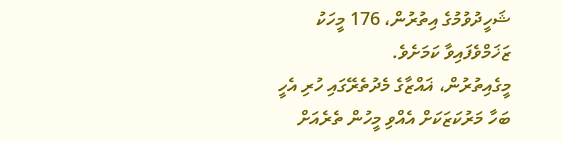ޝަހީދުވުމުގެ އިތުރުން، 176 މީހަކު ޒަޚަމްވެފައިވާ ކަމަށެވެ.
މީގެއިތުރުން، ޣައްޒާގެ މެދުތެރޭގައި ހުރި އެހީ ބަހާ މަރުކަޒަކަށް އެއްވި މީހުން ތެރެއަށް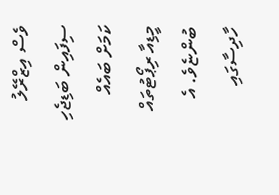ވެސް އިޒްރޭލު ސިފައިން ބަޑިޖެހި ކަމަށް ބައެއް މީޑިއާ ރިޕޯޓުތައް ބުންޏެވެ. އެ ހާދިސާގައި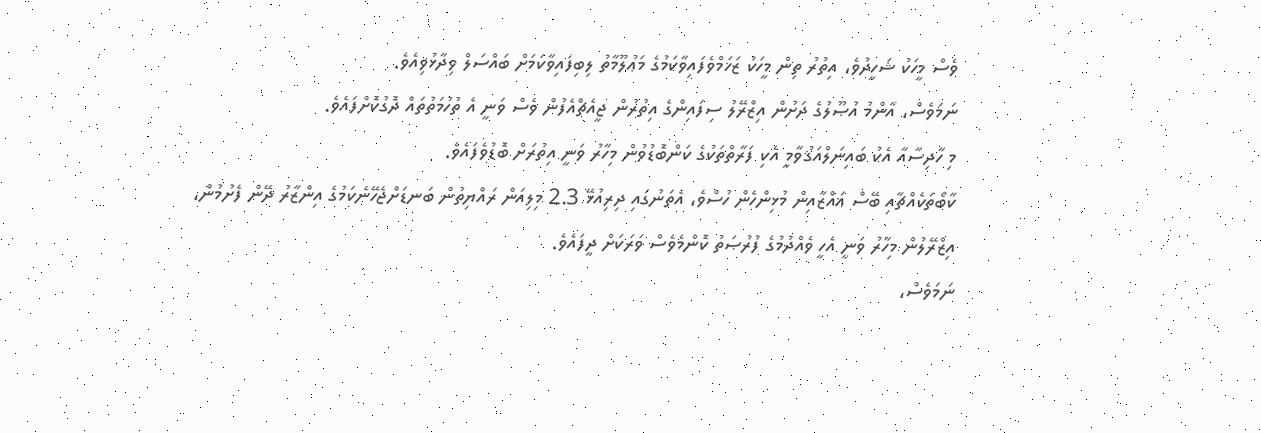ވެސް މީހަކު ޝަހީދުވެ، އިތުރު ތިން މީހަކު ޒަޚަމްވެފައިވާކަމުގެ މަޢުލޫމާތު ލިބިފައިވާކަމަށް ބައްސަލް ވިދާޅުވިއެވެ.
ނަމަވެސް، އާންމު އުޞޫލުގެ ދަށުން އިޒްރޭލު ސިފައިންގެ އިތުރުން ޖީއެޗްއެފުން ވެސް ވަނީ އެ ތުހުމަތުތައް ދޮގުކޮށްފައެވެ.
މި ހާދިސާއާ އެކު ބައިނަލްއަޤުވާމީ އެކި ފަރާތްތަކުގެ ކަންބޮޑުވުން މިހާރު ވަނީ އިތުރަށް ބޮޑުވެފައެވެ.
ކާބޯތަކެއްޗާއި ބޭސް ޣައްޒާއިން މުޅިންހެން ހުސްވެ، އެތަނުގައި ދިރިއުޅޭ 2.3 މިލިއަން ރައްޔިތުން ބަނޑަށްޖެހޭނެކަމުގެ އިންޒާރު ދޭން ފެށުމުން، އިޒްރޭލުން މިހާރު ވަނީ އެހީ ވެއްދުމުގެ ފުރުޞަތު ކޮންމެވެސް ވަރަކަށް ދީފައެވެ.
ނަމަވެސް،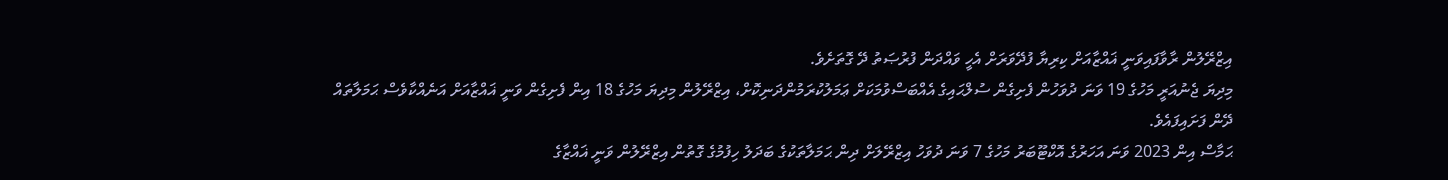އިޒްރޭލުން ރާވާފައިވަނީ ޣައްޒާއަށް ކިރިޔާ ފުދޭވަރަށް އެހީ ވައްދަން ފުރުޞަތު ދޭ ގޮތަށެވެ.
މިދިޔަ ޖެނުއަރީ މަހުގެ 19 ވަނަ ދުވަހުން ފެށިގެން ސުލްޙައިގެ އެއްބަސްވުމަކަށް ޢަމަލުކުރަމުންދަނިކޮށް، އިޒްރޭލުން މިދިޔަ މަހުގެ 18 އިން ފެށިގެން ވަނީ ޣައްޒާއަށް އަނެއްކާވެސް ޙަމަލާތައް ދޭން ފަށައިފައެވެ.
ޙަމާސް އިން 2023 ވަނަ އަހަރުގެ އޮކްޓޫބަރު މަހުގެ 7 ވަނަ ދުވަހު އިޒްރޭލަށް ދިން ޙަމަލާތަކުގެ ބަދަލު ހިފުމުގެ ގޮތުން އިޒްރޭލުން ވަނީ ޣައްޒާގެ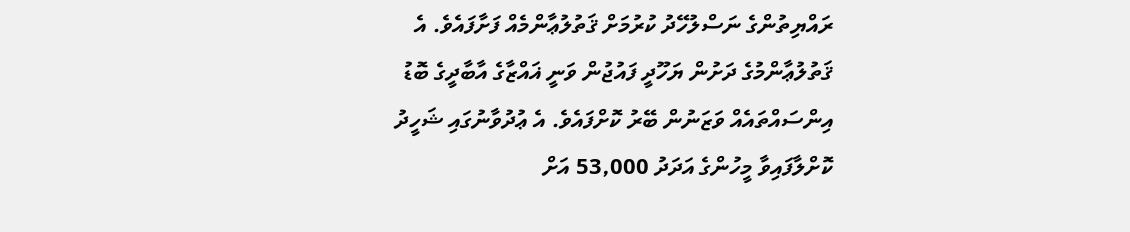ރައްޔިތުންގެ ނަސްލުހޭދު ކުރުމަށް ޤަތުލުޢާންމެއް ފަށާފައެވެ. އެ ޤަތުލުޢާންމުގެ ދަށުން ޔަހޫދީ ފައުޖުން ވަނީ ޣައްޒާގެ އާބާދީގެ ބޮޑު އިންސައްތައެއް ވަޒަނުން ބޭރު ކޮށްފައެވެ. އެ ޢުދުވާނުގައި ޝަހީދު ކޮށްލާފައިވާ މީހުންގެ އަދަދު 53,000 އަށް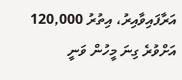އަރާފައިވާއިރު، އިތުރު 120,000 އަށްވުރެ ގިނަ މީހުން ވަނީ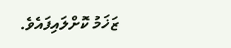ޒަޚަމު ކޮށްލައިފައެވެ.